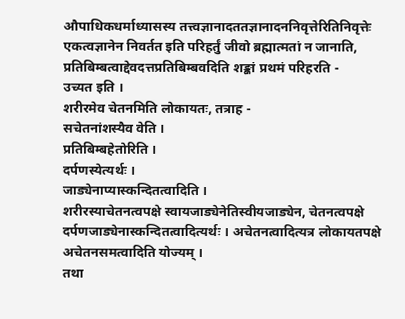औपाधिकधर्माध्यासस्य तत्त्वज्ञानादततज्ञानादननिवृत्तेरितिनिवृत्तेः एकत्वज्ञानेन निवर्तत इति परिहर्तुं जीवो ब्रह्मात्मतां न जानाति, प्रतिबिम्बत्वाद्देवदत्तप्रतिबिम्बवदिति शङ्कां प्रथमं परिहरति -
उच्यत इति ।
शरीरमेव चेतनमिति लोकायतः, तत्राह -
सचेतनांशस्यैव वेति ।
प्रतिबिम्बहेतोरिति ।
दर्पणस्येत्यर्थः ।
जाड्येनाप्यास्कन्दितत्वादिति ।
शरीरस्याचेतनत्वपक्षे स्वायजाड्येनेतिस्वीयजाड्येन, चेतनत्वपक्षे दर्पणजाड्येनास्कन्दितत्वादित्यर्थः । अचेतनत्वादित्यत्र लोकायतपक्षे अचेतनसमत्वादिति योज्यम् ।
तथा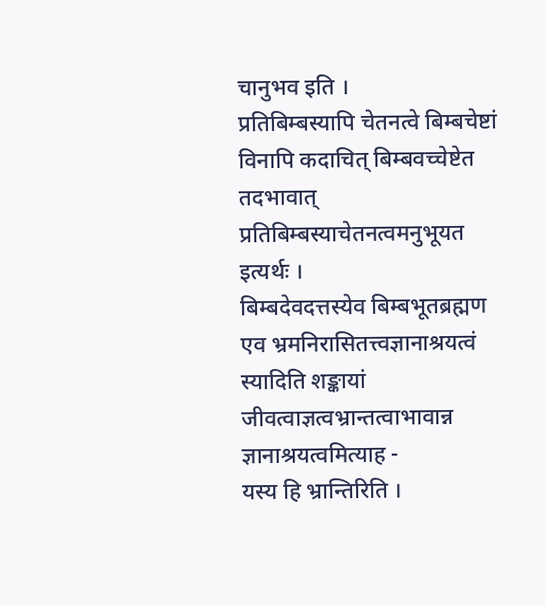चानुभव इति ।
प्रतिबिम्बस्यापि चेतनत्वे बिम्बचेष्टां विनापि कदाचित् बिम्बवच्चेष्टेत तदभावात् प्रतिबिम्बस्याचेतनत्वमनुभूयत इत्यर्थः ।
बिम्बदेवदत्तस्येव बिम्बभूतब्रह्मण एव भ्रमनिरासितत्त्वज्ञानाश्रयत्वं स्यादिति शङ्कायां जीवत्वाज्ञत्वभ्रान्तत्वाभावान्न ज्ञानाश्रयत्वमित्याह -
यस्य हि भ्रान्तिरिति ।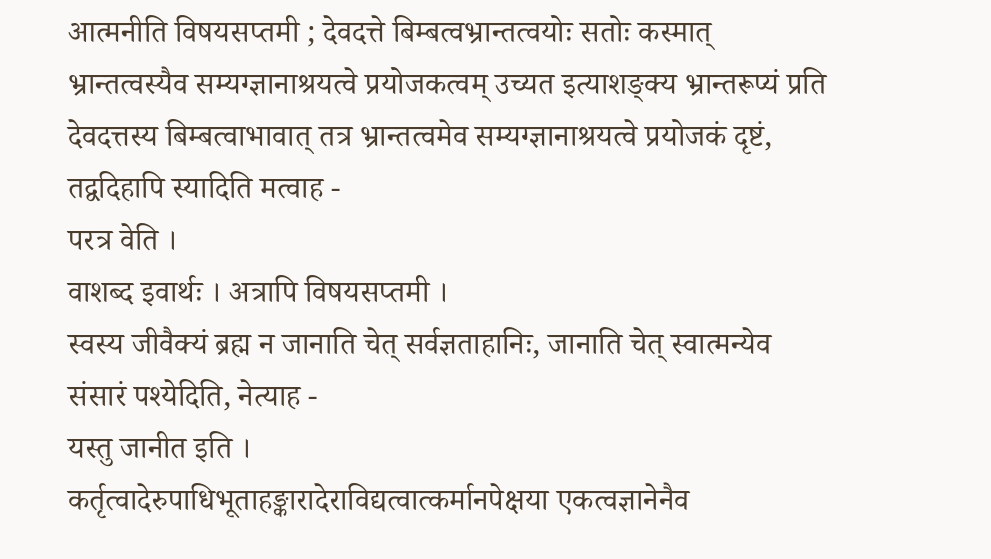आत्मनीति विषयसप्तमी ; देवदत्ते बिम्बत्वभ्रान्तत्वयोः सतोः कस्मात् भ्रान्तत्वस्यैव सम्यग्ज्ञानाश्रयत्वे प्रयोजकत्वम् उच्यत इत्याशङ्क्य भ्रान्तरूप्यं प्रति देवदत्तस्य बिम्बत्वाभावात् तत्र भ्रान्तत्वमेव सम्यग्ज्ञानाश्रयत्वे प्रयोजकं दृष्टं, तद्वदिहापि स्यादिति मत्वाह -
परत्र वेति ।
वाशब्द इवार्थः । अत्रापि विषयसप्तमी ।
स्वस्य जीवैक्यं ब्रह्म न जानाति चेत् सर्वज्ञताहानिः, जानाति चेत् स्वात्मन्येव संसारं पश्येदिति, नेत्याह -
यस्तु जानीत इति ।
कर्तृत्वादेरुपाधिभूताहङ्कारादेराविद्यत्वात्कर्मानपेक्षया एकत्वज्ञानेनैव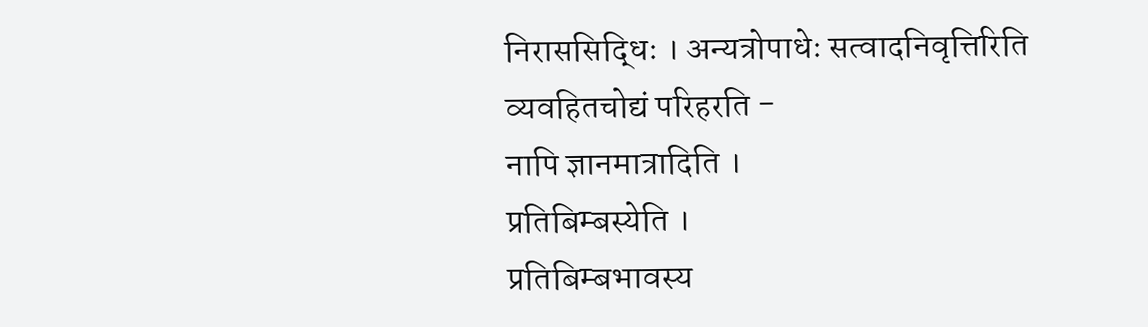निराससिद्धिः । अन्यत्रोपाधेः सत्वादनिवृत्तिरिति व्यवहितचोद्यं परिहरति -
नापि ज्ञानमात्रादिति ।
प्रतिबिम्बस्येति ।
प्रतिबिम्बभावस्य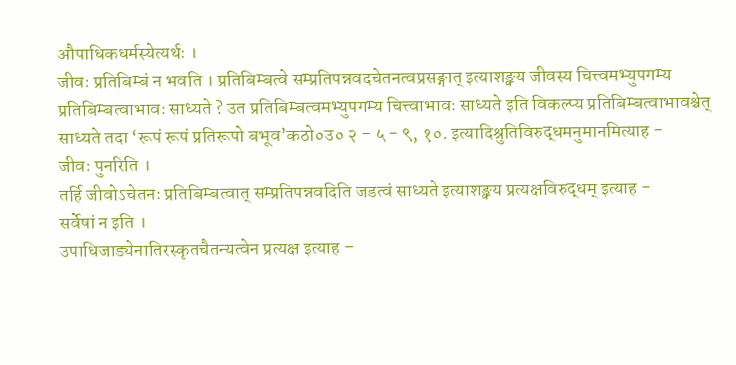औपाधिकधर्मस्येत्यर्थः ।
जीवः प्रतिबिम्बं न भवति । प्रतिबिम्बत्वे सम्प्रतिपन्नवदचेतनत्वप्रसङ्गात् इत्याशङ्क्य जीवस्य चित्त्वमभ्युपगम्य प्रतिबिम्बत्वाभावः साध्यते ? उत प्रतिबिम्बत्वमभ्युपगम्य चित्त्वाभावः साध्यते इति विकल्प्य प्रतिबिम्बत्वाभावश्चेत् साध्यते तदा ‘रूपं रूपं प्रतिरूपो बभूव’कठो०उ० २ - ५ - ९, १०. इत्यादिश्रुतिविरुद्धमनुमानमित्याह -
जीवः पुनरिति ।
तर्हि जीवोऽचेतनः प्रतिबिम्बत्वात् सम्प्रतिपन्नवदिति जडत्वं साध्यते इत्याशङ्क्य प्रत्यक्षविरुद्धम् इत्याह -
सर्वेषां न इति ।
उपाधिजाड्येनातिरस्कृतचैतन्यत्वेन प्रत्यक्ष इत्याह –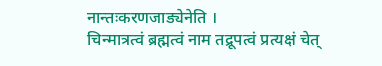नान्तःकरणजाड्येनेति ।
चिन्मात्रत्वं ब्रह्मत्वं नाम तद्रूपत्वं प्रत्यक्षं चेत्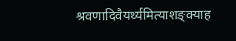श्रवणादिवैयर्थ्यमित्याशङ्क्याह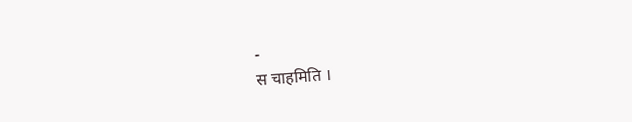-
स चाहमिति ।